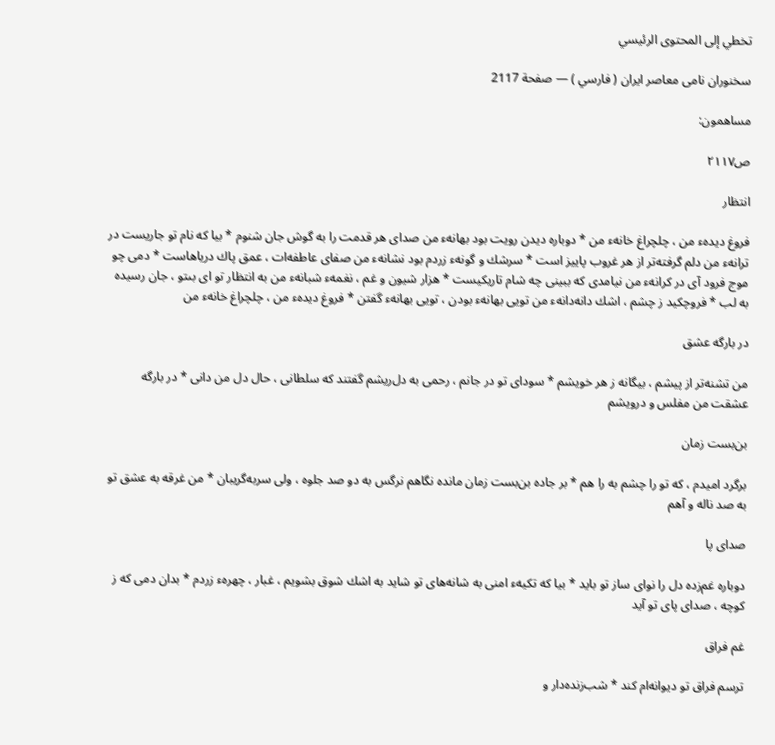تخطي إلى المحتوى الرئيسي

سخنوران نامى معاصر ايران ( فارسي ) — صفحة 2117

مساهمون:

ص٢١١٧

انتظار

فروغ ديدهء من ، چلچراغ خانهء من * دوباره ديدن رويت بود بهانهء من صداى هر قدمت را به گوش جان شنوم * بيا كه نام تو جاريست در ترانهء من دلم گرفته‌تر از هر غروب پاييز است * سرشك و گونهء زردم بود نشانهء من صفاى عاطفه‌ات ، عمق پاك درياهاست * دمى چو موج فرود آى در كرانهء من نيامدى كه ببينى چه شام تاريكيست * هزار شيون و غم ، نغمهء شبانهء من به انتظار تو اى بىتو ، جان رسيده به لب * فروچكيد ز چشم ، اشك دانه‌دانهء من تويى بهانهء بودن ، تويى بهانهء گفتن * فروغ ديدهء من ، چلچراغ خانهء من

در بارگه عشق

من تشنه‌تر از پيشم ، بيگانه ز هر خويشم * سوداى تو در جانم ، رحمى به دل‌ريشم گفتند كه سلطانى ، حال دل من دانى * در بارگه عشقت من مفلس و درويشم

بن‌بست زمان

برگرد اميدم ، كه تو را چشم به را هم * بر جاده بن‌بست زمان مانده نگاهم نرگس به دو صد جلوه ، ولى سربه‌گريبان * من غرقه به عشق تو به صد ناله و آهم

صداى پا

دوباره غم‌زده دل را نواى ساز تو بايد * بيا كه تكيهء امنى به شانه‌هاى تو شايد به اشك شوق بشويم ، غبار ، چهرهء زردم * بدان دمى كه ز كوچه ، صداى پاى تو آيد

غم فراق

ترسم فراق تو ديوانه‌ام كند * شب‌زنده‌دار و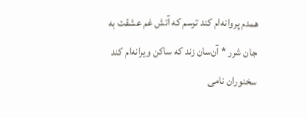همدم پروانه‌ام كند ترسم كه آتش غم عشقت به جان شرر * آن‌سان زند كه ساكن ويرانه‌ام كند
سخنوران نامى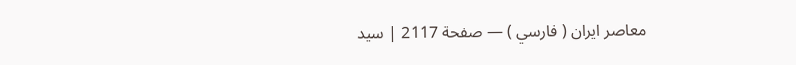معاصر ايران ( فارسي ) — صفحة 2117 | سيد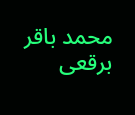محمد باقر برقعى